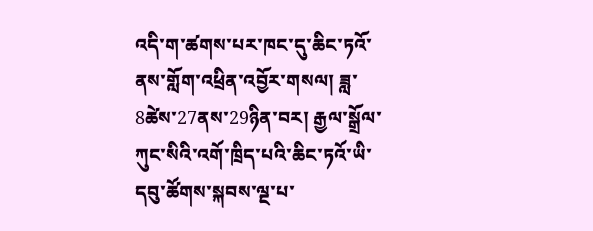འདི་ག་ཚགས་པར་ཁང་དུ་ཆིང་ཏའོ་ནས་གློག་འཕྲིན་འབྱོར་གསལ། ཟླ་8ཚེས་27ནས་29ཉིན་བར། རྒྱལ་སྒྲོལ་ཀུང་སིའི་འགོ་ཁྲིད་པའི་ཆིང་ཏའོ་ཡི་དབུ་ཚོགས་སྐབས་ལྔ་པ་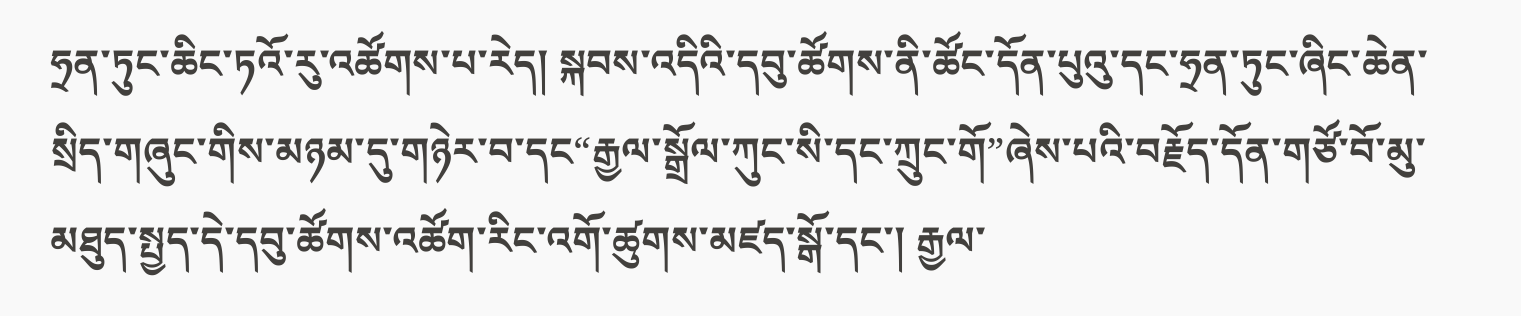ཧྲན་ཏུང་ཆིང་ཏའོ་རུ་འཚོགས་པ་རེད། སྐབས་འདིའི་དབུ་ཚོགས་ནི་ཚོང་དོན་པུའུ་དང་ཧྲན་ཏུང་ཞིང་ཆེན་སྲིད་གཞུང་གིས་མཉམ་དུ་གཉེར་བ་དང“རྒྱལ་སྒྲོལ་ཀུང་སི་དང་ཀྲུང་གོ”ཞེས་པའི་བརྗོད་དོན་གཙོ་བོ་མུ་མཐུད་སྤྱད་དེ་དབུ་ཚོགས་འཚོག་རིང་འགོ་ཚུགས་མཛད་སྒོ་དང་། རྒྱལ་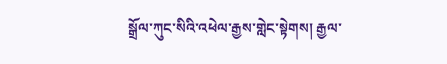སྒྲོལ་ཀུང་སིའི་འཕེལ་རྒྱས་གླེང་སྟེགས། རྒྱལ་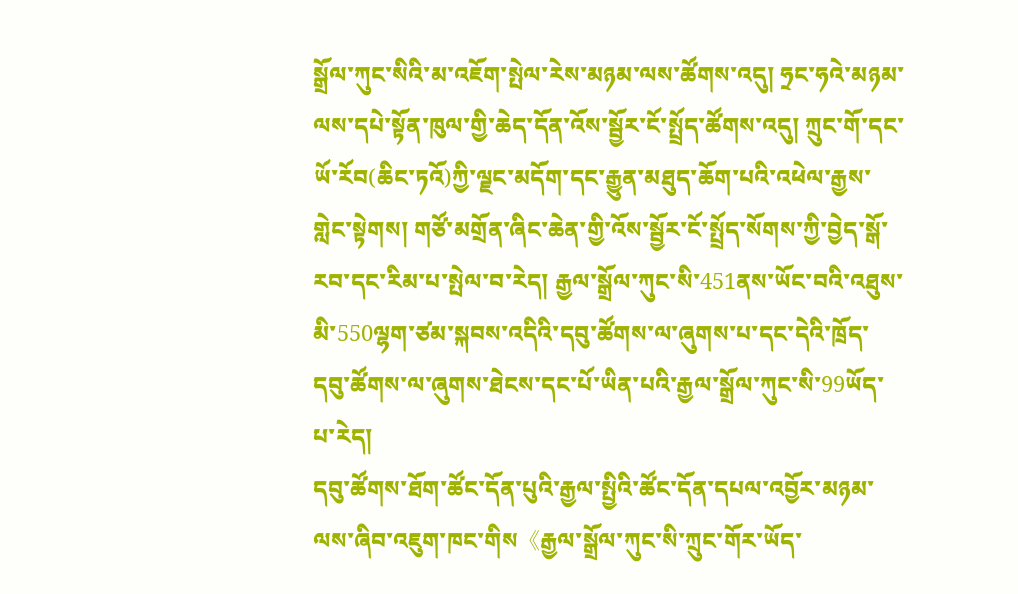སྒྲོལ་ཀུང་སིའི་མ་འཇོག་སྤེལ་རེས་མཉམ་ལས་ཚོགས་འདུ། ཧྲང་ཧའེ་མཉམ་ལས་དཔེ་སྟོན་ཁུལ་གྱི་ཆེད་དོན་འོས་སྦྱོར་ངོ་སྤྲོད་ཚོགས་འདུ། ཀྲུང་གོ་དང་ཡོ་རོབ(ཆིང་ཏའོ)ཀྱི་ལྗང་མདོག་དང་རྒྱུན་མཐུད་ཆོག་པའི་འཕེལ་རྒྱས་གླེང་སྟེགས། གཙོ་མགྲོན་ཞིང་ཆེན་གྱི་འོས་སྦྱོར་ངོ་སྤྲོད་སོགས་ཀྱི་བྱེད་སྒོ་རབ་དང་རིམ་པ་སྤེལ་བ་རེད། རྒྱལ་སྒྲོལ་ཀུང་སི་451ནས་ཡོང་བའི་འཐུས་མི་550ལྷག་ཙམ་སྐབས་འདིའི་དབུ་ཚོགས་ལ་ཞུགས་པ་དང་དེའི་ཁྲོད་དབུ་ཚོགས་ལ་ཞུགས་ཐེངས་དང་པོ་ཡིན་པའི་རྒྱལ་སྒྲོལ་ཀུང་སི་99ཡོད་པ་རེད།
དབུ་ཚོགས་ཐོག་ཚོང་དོན་པུའི་རྒྱལ་སྤྱིའི་ཚོང་དོན་དཔལ་འབྱོར་མཉམ་ལས་ཞིབ་འཇུག་ཁང་གིས《རྒྱལ་སྒྲོལ་ཀུང་སི་ཀྲུང་གོར་ཡོད་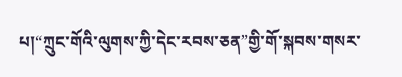པ།“ཀྲུང་གོའི་ལུགས་ཀྱི་དེང་རབས་ཅན”གྱི་གོ་སྐབས་གསར་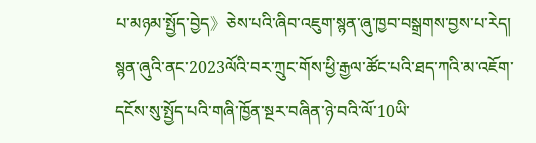པ་མཉམ་སྤྱོད་བྱེད》ཅེས་པའི་ཞིབ་འཇུག་སྙན་ཞུ་ཁྱབ་བསྒྲགས་བྱས་པ་རེད། སྙན་ཞུའི་ནང་2023ལོའི་བར་ཀྲུང་གོས་ཕྱི་རྒྱལ་ཚོང་པའི་ཐད་ཀའི་མ་འཇོག་དངོས་སུ་སྤྱོད་པའི་གཞི་ཁྱོན་སྔར་བཞིན་ཉེ་བའི་ལོ་10ཡི་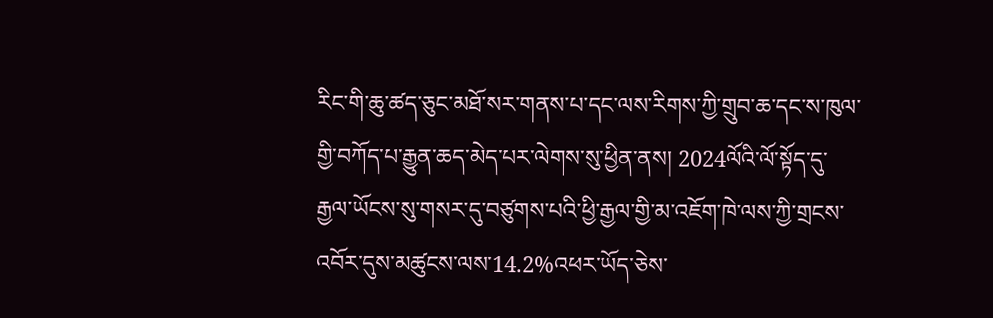རིང་གི་ཆུ་ཚད་ཅུང་མཐོ་སར་གནས་པ་དང་ལས་རིགས་ཀྱི་གྲུབ་ཆ་དང་ས་ཁུལ་གྱི་བཀོད་པ་རྒྱུན་ཆད་མེད་པར་ལེགས་སུ་ཕྱིན་ནས། 2024ལོའི་ལོ་སྟོད་དུ་རྒྱལ་ཡོངས་སུ་གསར་དུ་བཙུགས་པའི་ཕྱི་རྒྱལ་གྱི་མ་འཇོག་ཁེ་ལས་ཀྱི་གྲངས་འབོར་དུས་མཚུངས་ལས་14.2%འཕར་ཡོད་ཅེས་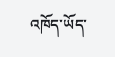འཁོད་ཡོད་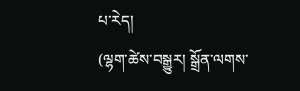པ་རེད།
(ལྷག་ཚེས་བསྒྱུར། སྒྲོན་ལགས་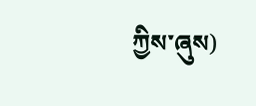ཀྱིས་ཞུས)